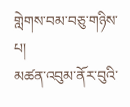གླེགས་བམ་བཅུ་གཉིས་པ།
མཚན་འབུམ་ནོར་བུའི་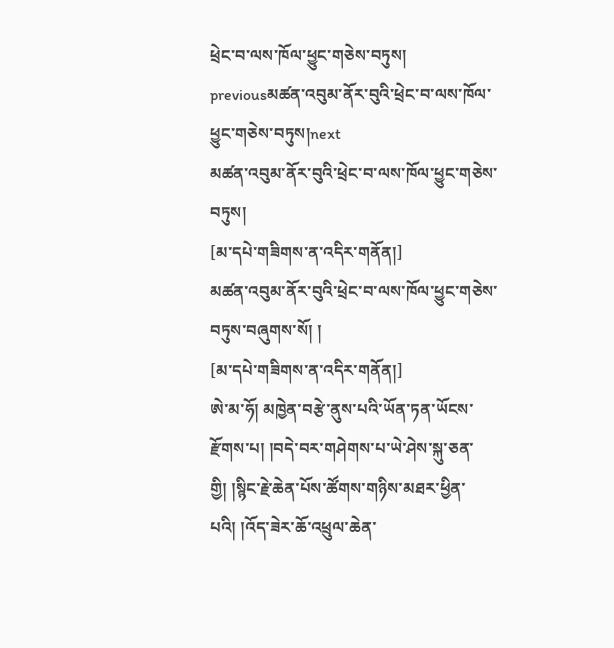ཕྲེང་བ་ལས་ཁོལ་ཕྱུང་གཅེས་བཏུས།
previousམཚན་འབུམ་ནོར་བུའི་ཕྲེང་བ་ལས་ཁོལ་ཕྱུང་གཅེས་བཏུས།next
མཚན་འབུམ་ནོར་བུའི་ཕྲེང་བ་ལས་ཁོལ་ཕྱུང་གཅེས་བཏུས།
[མ་དཔེ་གཟིགས་ན་འདིར་གནོན།]
མཚན་འབུམ་ནོར་བུའི་ཕྲེང་བ་ལས་ཁོལ་ཕྱུང་གཅེས་བཏུས་བཞུགས་སོ། །
[མ་དཔེ་གཟིགས་ན་འདིར་གནོན།]
ཨེ་མ་ཧོ། མཁྱེན་བརྩེ་ནུས་པའི་ཡོན་ཏན་ཡོངས་རྫོགས་པ། །བདེ་བར་གཤེགས་པ་ཡེ་ཤེས་སྐུ་ཅན་གྱི། །སྙིང་རྗེ་ཆེན་པོས་ཚོགས་གཉིས་མཐར་ཕྱིན་པའི། །འོད་ཟེར་ཆོ་འཕྲུལ་ཆེན་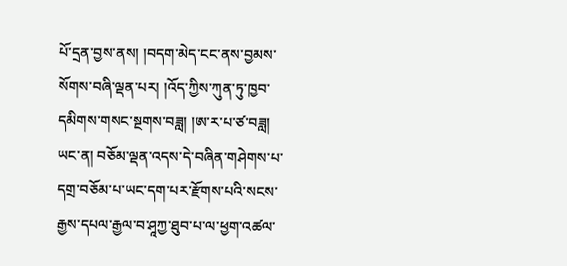པོ་དྲན་བྱས་ནས། །བདག་མེད་ངང་ནས་བྱམས་སོགས་བཞི་ལྡན་པར། །འོད་ཀྱིས་ཀུན་ཏུ་ཁྱབ་དམིགས་གསང་སྔགས་བཟླ། །ཨ་ར་པ་ཙ་བཟླ། ཡང་ན། བཅོམ་ལྡན་འདས་དེ་བཞིན་གཤེགས་པ་དགྲ་བཅོམ་པ་ཡང་དག་པར་རྫོགས་པའི་སངས་རྒྱས་དཔལ་རྒྱལ་བ་ཤཱཀྱ་ཐུབ་པ་ལ་ཕྱག་འཚལ་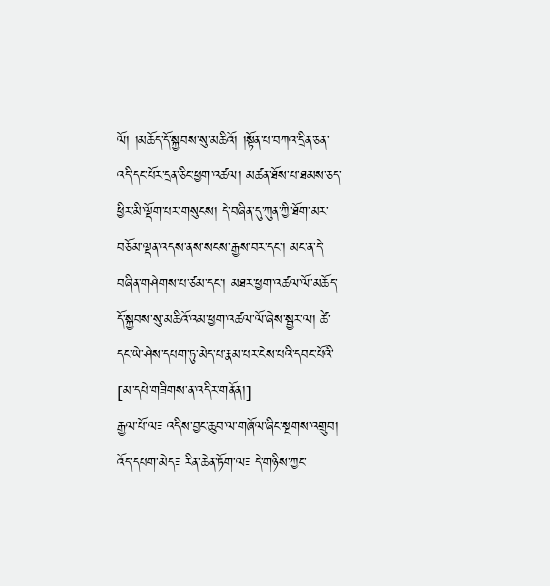ལོ། །མཆོད་དོ་སྐྱབས་སུ་མཆིའོ། །སྟོན་པ་བཀའ་དྲིན་ཅན་འདི་དང་པོར་དྲན་ཅིང་ཕྱག་འཚལ། མཚན་ཐོས་པ་ཐམས་ཅད་ཕྱིར་མི་ལྡོག་པར་གསུངས། དེ་བཞིན་དུ་ཀུན་ཀྱི་ཐོག་མར་བཅོམ་ལྡན་འདས་ནས་སངས་རྒྱས་བར་དང་། མང་ན་དེ་བཞིན་གཤེགས་པ་ཙམ་དང་། མཐར་ཕྱག་འཚལ་ལོ་མཆོད་དོ་སྐྱབས་སུ་མཆིའོ་འམ་ཕྱག་འཚལ་ལོ་ཞེས་སྦྱར་ལ། ཚེ་དང་ཡེ་ཤེས་དཔག་ཏུ་མེད་པ་རྣམ་པར་ངེས་པའི་དབང་པོའི་
[མ་དཔེ་གཟིགས་ན་འདིར་གནོན།]
རྒྱལ་པོ་ལ༴ འདིས་བྱང་ཆུབ་ལ་གཞོལ་ཞིང་སྔགས་འགྲུབ། འོད་དཔག་མེད༴ རིན་ཆེན་ཏོག་ལ༴ དེ་གཉིས་ཀྱང་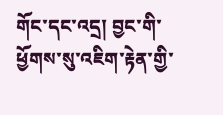གོང་དང་འདྲ། བྱང་གི་ཕྱོགས་སུ་འཇིག་རྟེན་གྱི་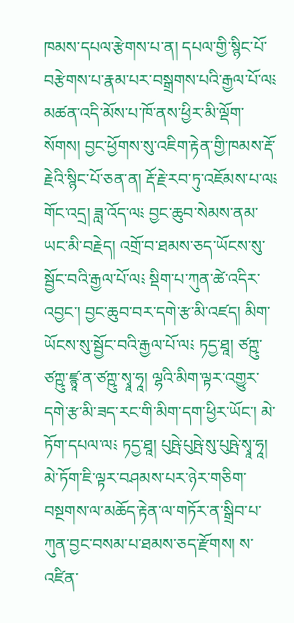ཁམས་དཔལ་རྩེགས་པ་ན། དཔལ་གྱི་སྙིང་པོ་བརྩེགས་པ་རྣམ་པར་བསྒྲགས་པའི་རྒྱལ་པོ་ལ༴ མཚན་འདི་མོས་པ་ཁོ་ནས་ཕྱིར་མི་ལྡོག་སོགས། བྱང་ཕྱོགས་སུ་འཇིག་རྟེན་གྱི་ཁམས་རྡོ་རྗེའི་སྙིང་པོ་ཅན་ན། རྡོ་རྗེ་རབ་ཏུ་འཇོམས་པ་ལ༴ གོང་འདྲ། ཟླ་འོད་ལ༴ བྱང་ཆུབ་སེམས་ནམ་ཡང་མི་བརྗེད། འགྲོ་བ་ཐམས་ཅད་ཡོངས་སུ་སྦྱོང་བའི་རྒྱལ་པོ་ལ༴ སྡིག་པ་ཀུན་ཚེ་འདིར་འབྱང་། བྱང་ཆུབ་བར་དགེ་རྩ་མི་འཛད། མིག་ཡོངས་སུ་སྦྱོང་བའི་རྒྱལ་པོ་ལ༴ ཏདྱ་ཐཱ། ཙཀྵུ་ཙཀྵུ་ཛྙཱ་ན་ཙཀྵུ་སྭཱ་ཧཱ། ལྷའི་མིག་ལྟར་འགྱུར་དགེ་རྩ་མི་ཟད་རང་གི་མིག་དག་ཕྱིར་ཡོང་། མེ་ཏོག་དཔལ་ལ༴ ཏདྱ་ཐཱ། པུཥྤེ་པུཥྤེ་སུ་པུཥྤེ་སྭཱ་ཧཱ། མེ་ཏོག་ཇི་ལྟར་བཤམས་པར་ཉེར་གཅིག་བསྔགས་ལ་མཆོད་རྟེན་ལ་གཏོར་ན་སྒྲིབ་པ་ཀུན་བྱང་བསམ་པ་ཐམས་ཅད་རྫོགས། ས་འཛིན་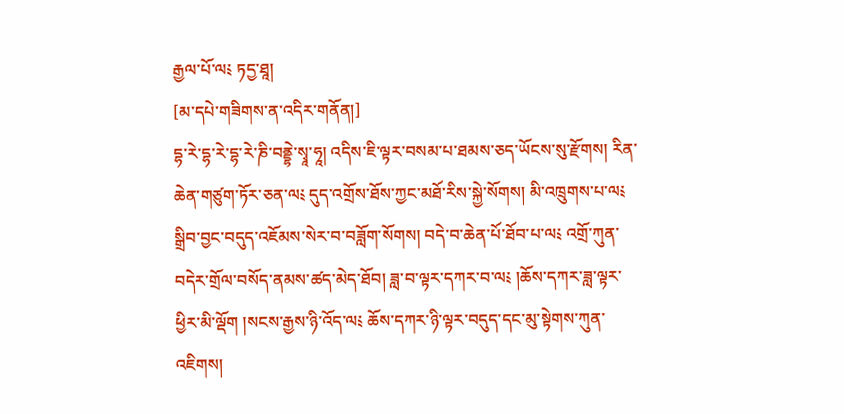རྒྱལ་པོ་ལ༴ ཏདྱ་ཐཱ།
[མ་དཔེ་གཟིགས་ན་འདིར་གནོན།]
དྷ་རེ་དྷ་རེ་དྷ་རེ་ཎི་བནྡྷེ་སྭཱ་ཧཱ། འདིས་ཇི་ལྟར་བསམ་པ་ཐམས་ཅད་ཡོངས་སུ་རྫོགས། རིན་ཆེན་གཙུག་ཏོར་ཅན་ལ༴ དུད་འགྲོས་ཐོས་ཀྱང་མཐོ་རིས་སྐྱེ་སོགས། མི་འཁྲུགས་པ་ལ༴ སྒྲིབ་བྱང་བདུད་འཇོམས་སེར་བ་བཟློག་སོགས། བདེ་བ་ཆེན་པོ་ཐོབ་པ་ལ༴ འགྲོ་ཀུན་བདེར་གྲོལ་བསོད་ནམས་ཚད་མེད་ཐོབ། ཟླ་བ་ལྟར་དཀར་བ་ལ༴ །ཆོས་དཀར་ཟླ་ལྟར་ཕྱིར་མི་ལྡོག །སངས་རྒྱས་ཉི་འོད་ལ༴ ཆོས་དཀར་ཉི་ལྟར་བདུད་དང་མུ་སྟེགས་ཀུན་འཇིགས།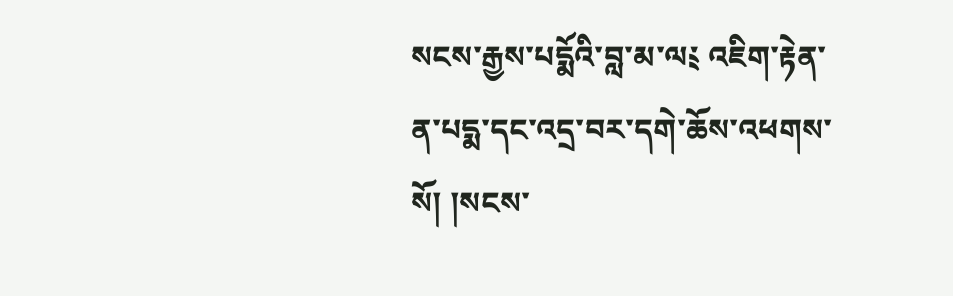སངས་རྒྱས་པདྨོའི་བླ་མ་ལ༴ འཇིག་རྟེན་ན་པདྨ་དང་འདྲ་བར་དགེ་ཆོས་འཕགས་སོ། །སངས་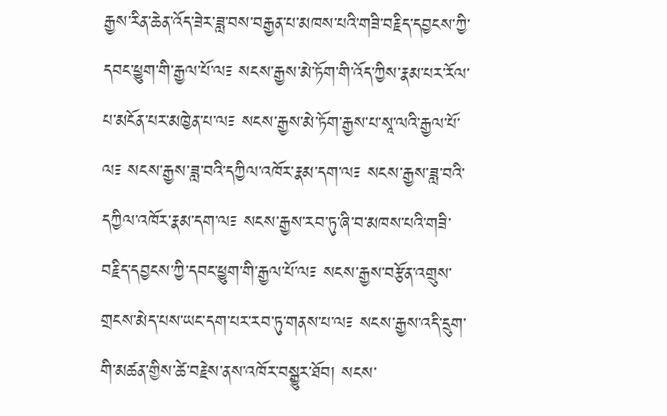རྒྱས་རིན་ཆེན་འོད་ཟེར་ཟླ་བས་བརྒྱན་པ་མཁས་པའི་གཟི་བརྗིད་དབྱངས་ཀྱི་དབང་ཕྱུག་གི་རྒྱལ་པོ་ལ༴ སངས་རྒྱས་མེ་ཏོག་གི་འོད་ཀྱིས་རྣམ་པར་རོལ་པ་མངོན་པར་མཁྱེན་པ་ལ༴ སངས་རྒྱས་མེ་ཏོག་རྒྱས་པ་སཱ་ལའི་རྒྱལ་པོ་ལ༴ སངས་རྒྱས་ཟླ་བའི་དཀྱིལ་འཁོར་རྣམ་དག་ལ༴ སངས་རྒྱས་ཟླ་བའི་དཀྱིལ་འཁོར་རྣམ་དག་ལ༴ སངས་རྒྱས་རབ་ཏུ་ཞི་བ་མཁས་པའི་གཟི་བརྗིད་དབྱངས་ཀྱི་དབང་ཕྱུག་གི་རྒྱལ་པོ་ལ༴ སངས་རྒྱས་བརྩོན་འགྲུས་གྲངས་མེད་པས་ཡང་དག་པར་རབ་ཏུ་གནས་པ་ལ༴ སངས་རྒྱས་འདི་དྲུག་གི་མཚན་གྱིས་ཚེ་བརྗེས་ནས་འཁོར་བསྒྱུར་ཐོབ། སངས་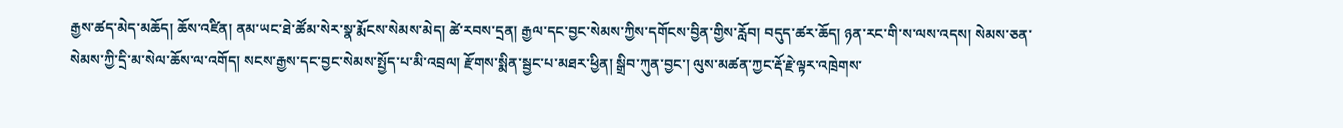རྒྱས་ཚད་མེད་མཆོད། ཆོས་འཛིན། ནམ་ཡང་ཐེ་ཚོམ་སེར་སྣ་རྨོངས་སེམས་མེད། ཚེ་རབས་དྲན། རྒྱལ་དང་བྱང་སེམས་ཀྱིས་དགོངས་བྱིན་གྱིས་རློབ། བདུད་ཚར་ཆོད། ཉན་རང་གི་ས་ལས་འདས། སེམས་ཅན་སེམས་ཀྱི་དྲི་མ་སེལ་ཆོས་ལ་འགོད། སངས་རྒྱས་དང་བྱང་སེམས་སྤྱོད་པ་མི་འབྲལ། རྫོགས་སྨིན་སྦྱང་པ་མཐར་ཕྱིན། སྒྲིབ་ཀུན་བྱང་། ལུས་མཚན་ཀྱང་རྡོ་རྗེ་ལྟར་འཁྲེགས་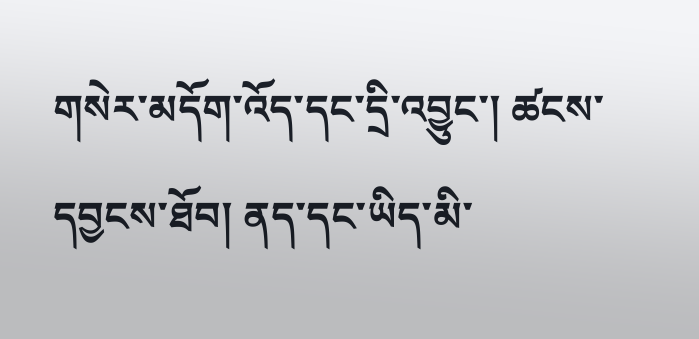གསེར་མདོག་འོད་དང་དྲི་འབྱུང་། ཚངས་དབྱངས་ཐོབ། ནད་དང་ཡིད་མི་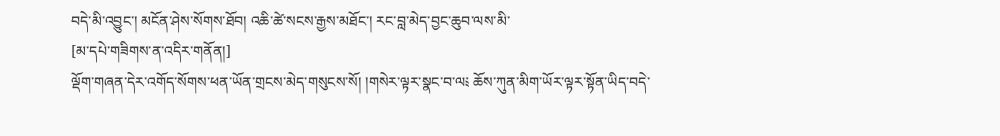བདེ་མི་འབྱུང་། མངོན་ཤེས་སོགས་ཐོབ། འཆི་ཚེ་སངས་རྒྱས་མཐོང་། རང་བླ་མེད་བྱང་ཆུབ་ལས་མི་
[མ་དཔེ་གཟིགས་ན་འདིར་གནོན།]
ལྡོག་གཞན་དེར་འགོད་སོགས་ཕན་ཡོན་གྲངས་མེད་གསུངས་སོ། །གསེར་ལྟར་སྣང་བ་ལ༴ ཆོས་ཀུན་མིག་ཡོར་ལྟར་སྟོན་ཡིད་བདེ་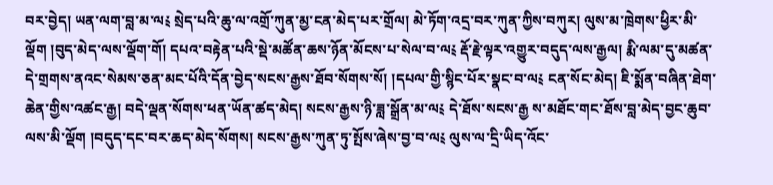བར་བྱེད། ཡན་ལག་བླ་མ་ལ༴ སྲེད་པའི་ཆུ་ལ་འགྲོ་ཀུན་མྱ་ངན་མེད་པར་གྲོལ། མེ་ཏོག་འདྲ་བར་ཀུན་ཀྱིས་བཀུར། ལུས་མ་ཁྲེགས་ཕྱིར་མི་ལྡོག །བུད་མེད་ལས་ལྡོག་གོ། དཔའ་བརྟེན་པའི་སྡེ་མཚོན་ཆས་ཉོན་མོངས་པ་སེལ་བ་ལ༴ རྡོ་རྗེ་ལྟར་འགྱུར་བདུད་ལས་རྒྱལ། རྨི་ལམ་དུ་མཚན་དེ་གྲགས་ནའང་སེམས་ཅན་མང་པོའི་དོན་བྱེད་སངས་རྒྱས་ཐོབ་སོགས་སོ། །དཔལ་གྱི་སྙིང་པོར་སྣང་བ་ལ༴ ངན་སོང་མེད། ཇི་སྨོན་བཞིན་ཐེག་ཆེན་གྱིས་འཚང་རྒྱ། བདེ་ལྡན་སོགས་ཕན་ཡོན་ཚད་མེད། སངས་རྒྱས་ཉི་ཟླ་སྒྲོན་མ་ལ༴ དེ་ཐོས་སངས་རྒྱ ས་མཐོང་གང་ཐོས་བླ་མེད་བྱང་ཆུབ་ལས་མི་ལྡོག །བདུད་དང་བར་ཆད་མེད་སོགས། སངས་རྒྱས་ཀུན་ཏུ་སྤོས་ཞེས་བྱ་བ་ལ༴ ལུས་ལ་དྲི་ཡིད་འོང་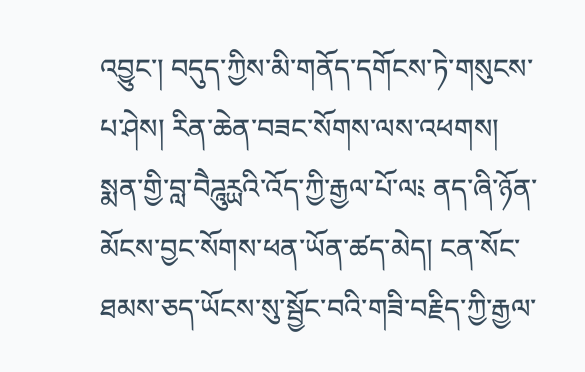འབྱུང་། བདུད་ཀྱིས་མི་གནོད་དགོངས་ཏེ་གསུངས་པ་ཤེས། རིན་ཆེན་བཟང་སོགས་ལས་འཕགས། སྨན་གྱི་བླ་བཻཌཱུཪྻའི་འོད་ཀྱི་རྒྱལ་པོ་ལ༴ ནད་ཞི་ཉོན་མོངས་བྱང་སོགས་ཕན་ཡོན་ཚད་མེད། ངན་སོང་ཐམས་ཅད་ཡོངས་སུ་སྦྱོང་བའི་གཟི་བརྗིད་ཀྱི་རྒྱལ་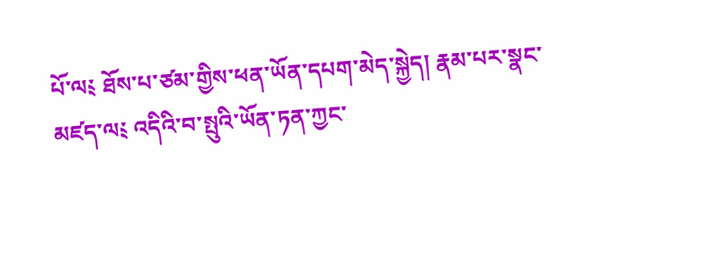པོ་ལ༴ ཐོས་པ་ཙམ་གྱིས་ཕན་ཡོན་དཔག་མེད་སྐྱེད། རྣམ་པར་སྣང་མཛད་ལ༴ འདིའི་བ་སྤུའི་ཡོན་ཏན་ཀྱང་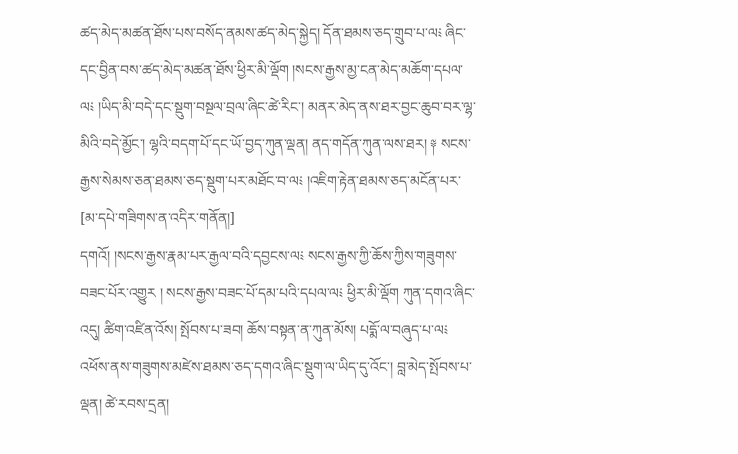ཚད་མེད་མཚན་ཐོས་པས་བསོད་ནམས་ཚད་མེད་སྐྱེད། དོན་ཐམས་ཅད་གྲུབ་པ་ལ༴ ཞིང་དང་བྱིན་བས་ཚད་མེད་མཚན་ཐོས་ཕྱིར་མི་ལྡོག །སངས་རྒྱས་མྱ་ངན་མེད་མཆོག་དཔལ་ལ༴ །ཡིད་མི་བདེ་དང་སྡུག་བསྔལ་བྲལ་ཞིང་ཚེ་རིང་། མནར་མེད་ནས་ཐར་བྱང་ཆུབ་བར་ལྷ་མིའི་བདེ་མྱོང་། ལྷའི་བདག་པོ་དང་ཡོ་བྱད་ཀུན་ལྡན། ནད་གདོན་ཀུན་ལས་ཐར། ༈ སངས་རྒྱས་སེམས་ཅན་ཐམས་ཅད་སྡུག་པར་མཐོང་བ་ལ༴ །འཇིག་རྟེན་ཐམས་ཅད་མངོན་པར་
[མ་དཔེ་གཟིགས་ན་འདིར་གནོན།]
དགའོ། །སངས་རྒྱས་རྣམ་པར་རྒྱལ་བའི་དབྱངས་ལ༴ སངས་རྒྱས་ཀྱི་ཆོས་ཀྱིས་གཟུགས་བཟང་པོར་འགྱུར ། སངས་རྒྱས་བཟང་པོ་དམ་པའི་དཔལ་ལ༴ ཕྱིར་མི་ལྡོག ཀུན་དགའ་ཞིང་འདུ། ཚིག་འཛིན་འོས། སྤོབས་པ་ཟབ། ཆོས་བསྟན་ན་ཀུན་མོས། པདྨོ་ལ་བཞུད་པ་ལ༴ འཕོས་ནས་གཟུགས་མཛེས་ཐམས་ཅད་དགའ་ཞིང་སྡུག་ལ་ཡིད་དུ་འོང་། བླ་མེད་སྤོབས་པ་ལྡན། ཚེ་རབས་དྲན།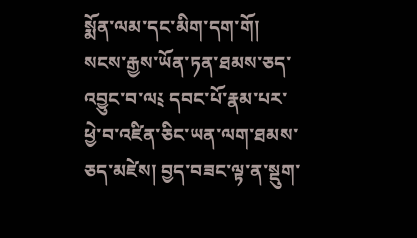སྨོན་ལམ་དང་མིག་དག་གོ། སངས་རྒྱས་ཡོན་ཏན་ཐམས་ཅད་འབྱུང་བ་ལ༴ དབང་པོ་རྣམ་པར་ཕྱེ་བ་འཛིན་ཅིང་ཡན་ལག་ཐམས་ཅད་མཛེས། བྱད་བཟང་ལྟ་ན་སྡུག་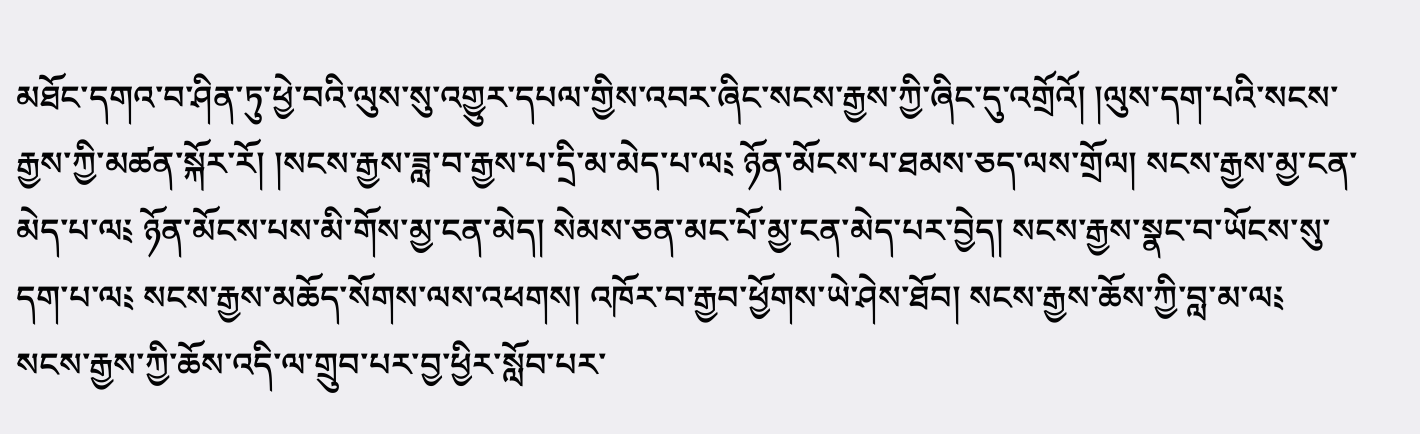མཐོང་དགའ་བ་ཤིན་ཏུ་ཕྱེ་བའི་ལུས་སུ་འགྱུར་དཔལ་གྱིས་འབར་ཞིང་སངས་རྒྱས་ཀྱི་ཞིང་དུ་འགྲོའོ། །ལུས་དག་པའི་སངས་རྒྱས་ཀྱི་མཚན་སྐོར་རོ། །སངས་རྒྱས་ཟླ་བ་རྒྱས་པ་དྲི་མ་མེད་པ་ལ༴ ཉོན་མོངས་པ་ཐམས་ཅད་ལས་གྲོལ། སངས་རྒྱས་མྱ་ངན་མེད་པ་ལ༴ ཉོན་མོངས་པས་མི་གོས་མྱ་ངན་མེད། སེམས་ཅན་མང་པོ་མྱ་ངན་མེད་པར་བྱེད། སངས་རྒྱས་སྣང་བ་ཡོངས་སུ་དག་པ་ལ༴ སངས་རྒྱས་མཆོད་སོགས་ལས་འཕགས། འཁོར་བ་རྒྱབ་ཕྱོགས་ཡེ་ཤེས་ཐོབ། སངས་རྒྱས་ཆོས་ཀྱི་བླ་མ་ལ༴ སངས་རྒྱས་ཀྱི་ཆོས་འདི་ལ་གྲུབ་པར་བྱ་ཕྱིར་སློབ་པར་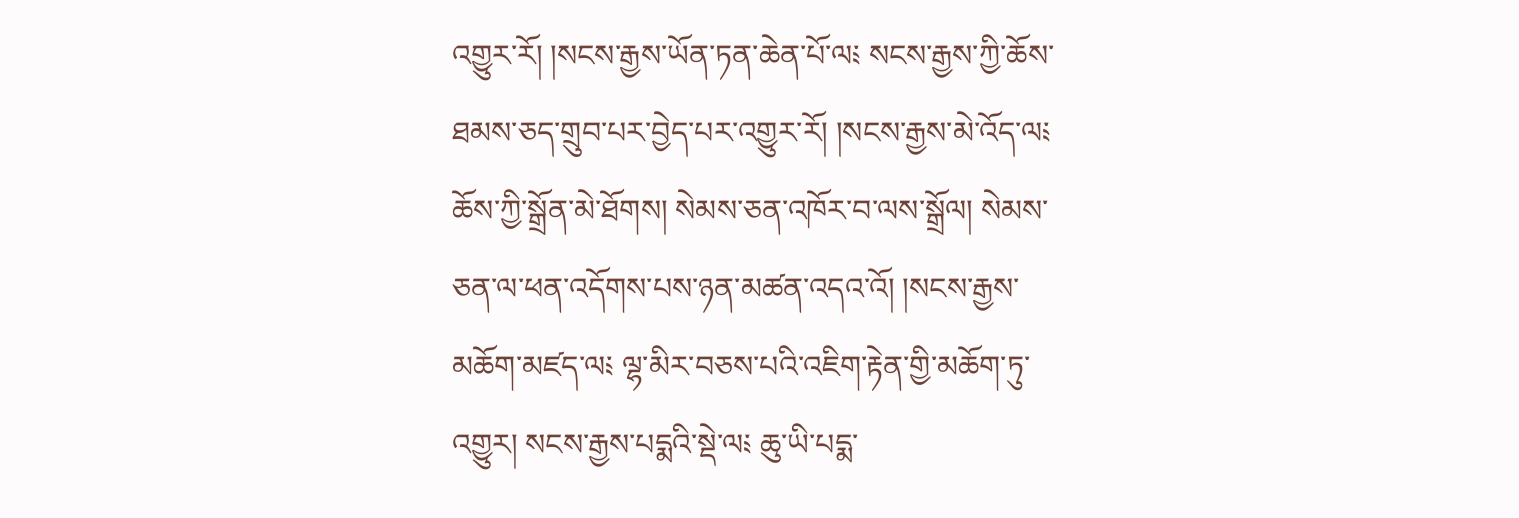འགྱུར་རོ། །སངས་རྒྱས་ཡོན་ཏན་ཆེན་པོ་ལ༴ སངས་རྒྱས་ཀྱི་ཆོས་ཐམས་ཅད་གྲུབ་པར་བྱེད་པར་འགྱུར་རོ། །སངས་རྒྱས་མེ་འོད་ལ༴ ཆོས་ཀྱི་སྒྲོན་མེ་ཐོགས། སེམས་ཅན་འཁོར་བ་ལས་སྒྲོལ། སེམས་ཅན་ལ་ཕན་འདོགས་པས་ཉན་མཚན་འདའ་འོ། །སངས་རྒྱས་མཆོག་མཛད་ལ༴ ལྷ་མིར་བཅས་པའི་འཇིག་རྟེན་གྱི་མཆོག་ཏུ་འགྱུར། སངས་རྒྱས་པདྨའི་སྡེ་ལ༴ ཆུ་ཡི་པདྨ་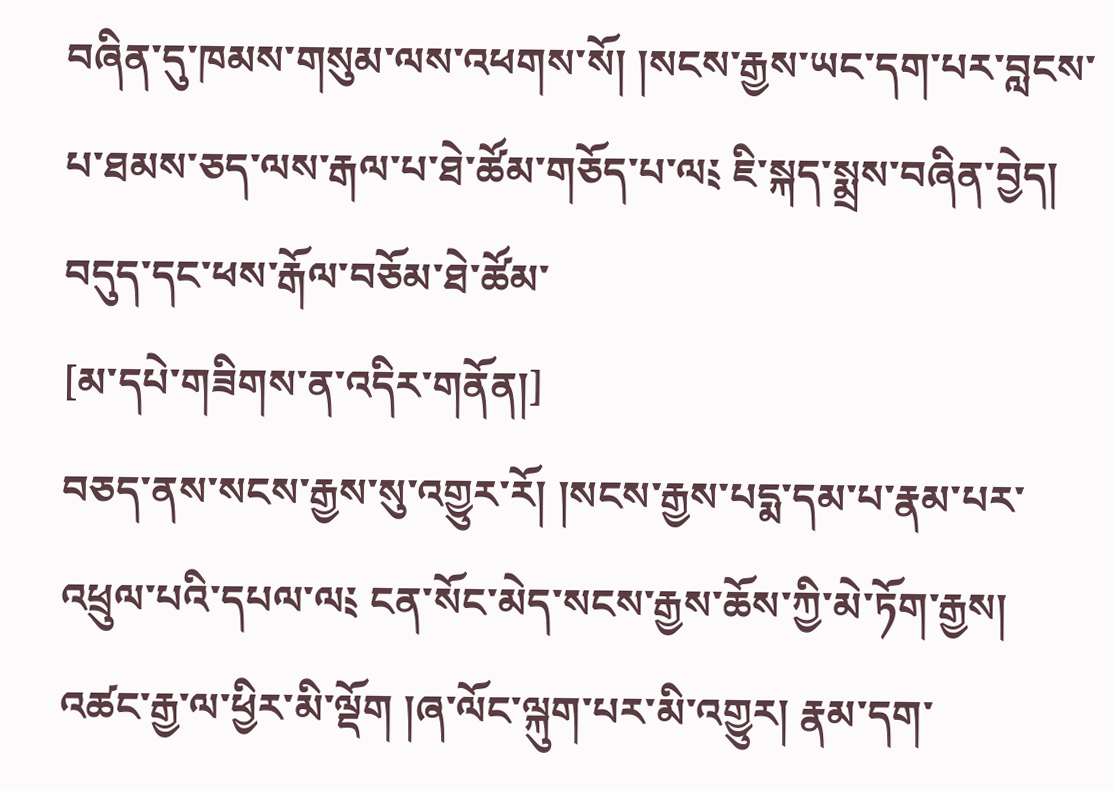བཞིན་དུ་ཁམས་གསུམ་ལས་འཕགས་སོ། །སངས་རྒྱས་ཡང་དག་པར་བླངས་པ་ཐམས་ཅད་ལས་རྒལ་པ་ཐེ་ཚོམ་གཅོད་པ་ལ༴ ཇི་སྐད་སྨྲས་བཞིན་བྱེད། བདུད་དང་ཕས་རྒོལ་བཅོམ་ཐེ་ཚོམ་
[མ་དཔེ་གཟིགས་ན་འདིར་གནོན།]
བཅད་ནས་སངས་རྒྱས་སུ་འགྱུར་རོ། །སངས་རྒྱས་པདྨ་དམ་པ་རྣམ་པར་འཕྲུལ་པའི་དཔལ་ལ༴ ངན་སོང་མེད་སངས་རྒྱས་ཆོས་ཀྱི་མེ་ཏོག་རྒྱས། འཚང་རྒྱ་ལ་ཕྱིར་མི་ལྡོག །ཞ་ལོང་ལྐུག་པར་མི་འགྱུར། རྣམ་དག་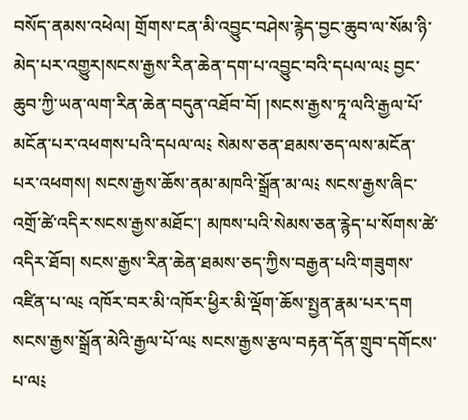བསོད་ནམས་འཕེལ། གྲོགས་ངན་མི་འབྱུང་བཤེས་རྙེད་བྱང་ཆུབ་ལ་སོམ་ཉི་མེད་པར་འགྱུར།སངས་རྒྱས་རིན་ཆེན་དག་པ་འབྱུང་བའི་དཔལ་ལ༴ བྱང་ཆུབ་ཀྱི་ཡན་ལག་རིན་ཆེན་བདུན་འཐོབ་བོ། །སངས་རྒྱས་ཏཱ་ལའི་རྒྱལ་པོ་མངོན་པར་འཕགས་པའི་དཔལ་ལ༴ སེམས་ཅན་ཐམས་ཅད་ལས་མངོན་པར་འཕགས། སངས་རྒྱས་ཆོས་ནམ་མཁའི་སྒྲོན་མ་ལ༴ སངས་རྒྱས་ཞིང་འགྲོ་ཚེ་འདིར་སངས་རྒྱས་མཐོང་། མཁས་པའི་སེམས་ཅན་རྙེད་པ་སོགས་ཚེ་འདིར་ཐོབ། སངས་རྒྱས་རིན་ཆེན་ཐམས་ཅད་ཀྱིས་བརྒྱན་པའི་གཟུགས་འཛིན་པ་ལ༴ འཁོར་བར་མི་འཁོར་ཕྱིར་མི་ལྡོག་ཆོས་སྤྱན་རྣམ་པར་དག སངས་རྒྱས་སྒྲོན་མེའི་རྒྱལ་པོ་ལ༴ སངས་རྒྱས་རྩལ་བརྟན་དོན་གྲུབ་དགོངས་པ་ལ༴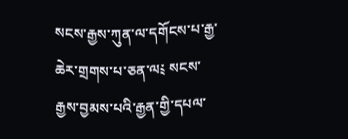སངས་རྒྱས་ཀུན་ལ་དགོངས་པ་རྒྱ་ཆེར་གྲགས་པ་ཅན་ལ༴ སངས་རྒྱས་བྱམས་པའི་རྒྱན་གྱི་དཔལ་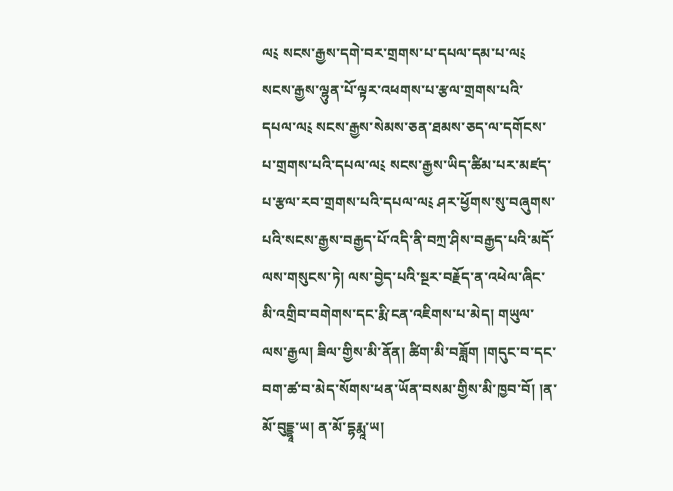ལ༴ སངས་རྒྱས་དགེ་བར་གྲགས་པ་དཔལ་དམ་པ་ལ༴ སངས་རྒྱས་ལྷུན་པོ་ལྟར་འཕགས་པ་རྩལ་གྲགས་པའི་དཔལ་ལ༴ སངས་རྒྱས་སེམས་ཅན་ཐམས་ཅད་ལ་དགོངས་པ་གྲགས་པའི་དཔལ་ལ༴ སངས་རྒྱས་ཡིད་ཚིམ་པར་མཛད་པ་རྩལ་རབ་གྲགས་པའི་དཔལ་ལ༴ ཤར་ཕྱོགས་སུ་བཞུགས་པའི་སངས་རྒྱས་བརྒྱད་པོ་འདི་ནི་བཀྲ་ཤིས་བརྒྱད་པའི་མདོ་ལས་གསུངས་ཏེ། ལས་བྱེད་པའི་སྔར་བརྗོད་ན་འཕེལ་ཞིང་མི་འགྲིབ་བགེགས་དང་རྨི་ངན་འཇིགས་པ་མེད། གཡུལ་ལས་རྒྱལ། ཟིལ་གྱིས་མི་ནོན། ཚིག་མི་བཟློག །གདུང་བ་དང་བག་ཚ་བ་མེད་སོགས་ཕན་ཡོན་བསམ་གྱིས་མི་ཁྱབ་བོ། །ན་མོ་བུདྡྷཱ་ཡ། ན་མོ་དྷརྨཱ་ཡ།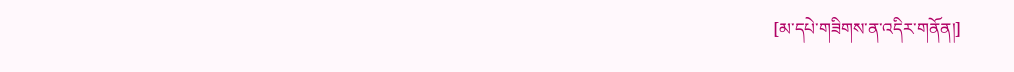[མ་དཔེ་གཟིགས་ན་འདིར་གནོན།]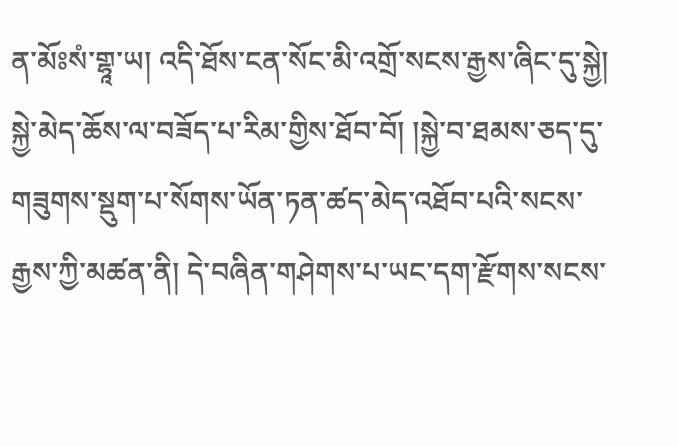ན་མོཿསཾ་གྷཱ་ཡ། འདི་ཐོས་ངན་སོང་མི་འགྲོ་སངས་རྒྱས་ཞིང་དུ་སྐྱེ། སྐྱེ་མེད་ཆོས་ལ་བཟོད་པ་རིམ་གྱིས་ཐོབ་བོ། །སྐྱེ་བ་ཐམས་ཅད་དུ་གཟུགས་སྡུག་པ་སོགས་ཡོན་ཏན་ཚད་མེད་འཐོབ་པའི་སངས་རྒྱས་ཀྱི་མཚན་ནི། དེ་བཞིན་གཤེགས་པ་ཡང་དག་རྫོགས་སངས་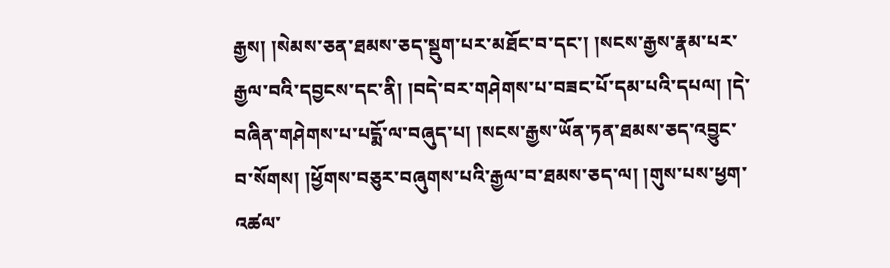རྒྱས། །སེམས་ཅན་ཐམས་ཅད་སྡུག་པར་མཐོང་བ་དང་། །སངས་རྒྱས་རྣམ་པར་རྒྱལ་བའི་དབྱངས་དང་ནི། །བདེ་བར་གཤེགས་པ་བཟང་པོ་དམ་པའི་དཔལ། །དེ་བཞིན་གཤེགས་པ་པདྨོ་ལ་བཞུད་པ། །སངས་རྒྱས་ཡོན་ཏན་ཐམས་ཅད་འབྱུང་བ་སོགས། །ཕྱོགས་བཅུར་བཞུགས་པའི་རྒྱལ་བ་ཐམས་ཅད་ལ། །གུས་པས་ཕྱག་འཚལ་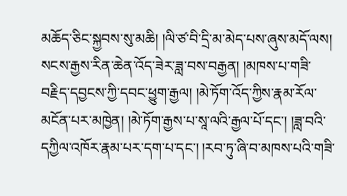མཆོད་ཅིང་སྐྱབས་སུ་མཆི། །ལི་ཙ་བི་དྲི་མ་མེད་པས་ཞུས་མདོ་ལས། སངས་རྒྱས་རིན་ཆེན་འོད་ཟེར་ཟླ་བས་བརྒྱན། །མཁས་པ་གཟི་བརྗིད་དབྱངས་ཀྱི་དབང་ཕྱུག་རྒྱལ། །མེ་ཏོག་འོད་ཀྱིས་རྣམ་རོལ་མངོན་པར་མཁྱེན། །མེ་ཏོག་རྒྱས་པ་སཱ་ལའི་རྒྱལ་པོ་དང་། །ཟླ་བའི་དཀྱིལ་འཁོར་རྣམ་པར་དག་པ་དང་། །རབ་ཏུ་ཞི་བ་མཁས་པའི་གཟི་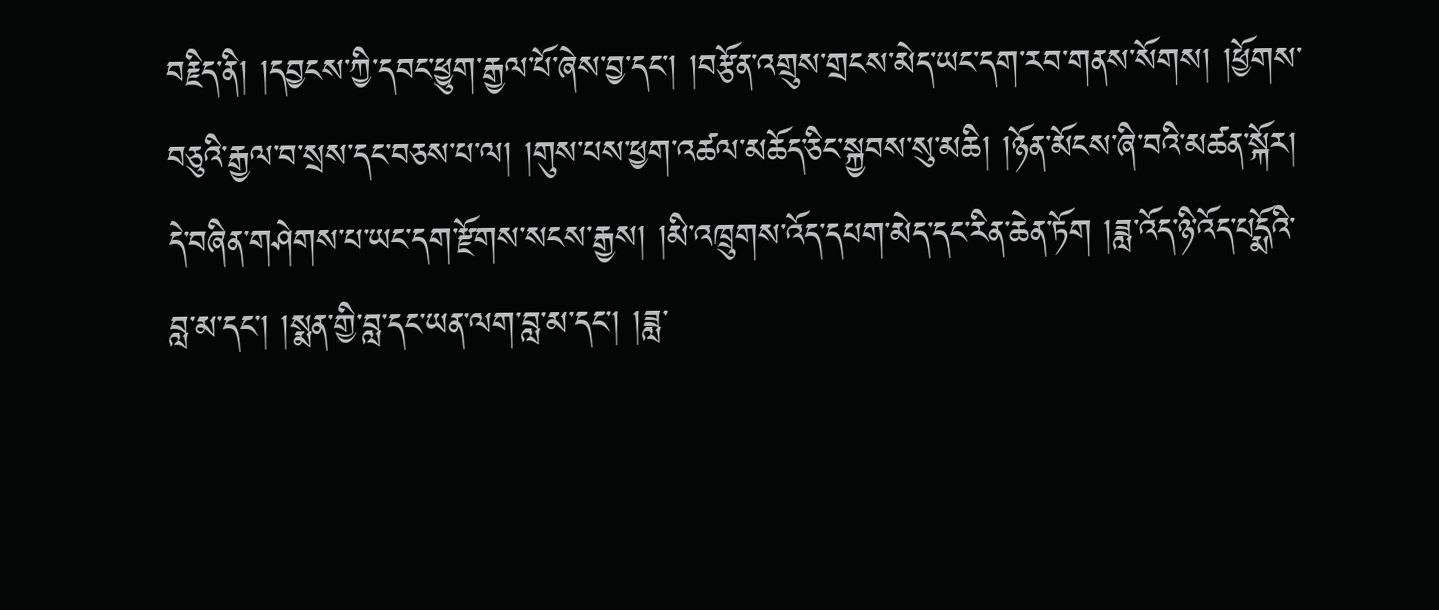བརྗིད་ནི། །དབྱངས་ཀྱི་དབང་ཕྱུག་རྒྱལ་པོ་ཞེས་བྱ་དང་། །བརྩོན་འགྲུས་གྲངས་མེད་ཡང་དག་རབ་གནས་སོགས། །ཕྱོགས་བཅུའི་རྒྱལ་བ་སྲས་དང་བཅས་པ་ལ། །གུས་པས་ཕྱག་འཚལ་མཆོད་ཅིང་སྐྱབས་སུ་མཆི། །ཉོན་མོངས་ཞི་བའི་མཚན་སྐོར། དེ་བཞིན་གཤེགས་པ་ཡང་དག་རྫོགས་སངས་རྒྱས། །མི་འཁྲུགས་འོད་དཔག་མེད་དང་རིན་ཆེན་ཏོག །ཟླ་འོད་ཉི་འོད་པདྨོའི་བླ་མ་དང་། །སྨན་གྱི་བླ་དང་ཡན་ལག་བླ་མ་དང་། །ཟླ་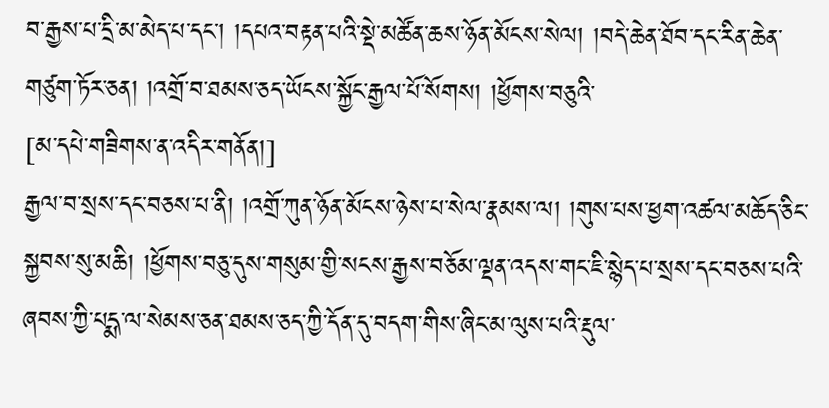བ་རྒྱས་པ་དྲི་མ་མེད་པ་དང་། །དཔའ་བརྟན་པའི་སྡེ་མཚོན་ཆས་ཉོན་མོངས་སེལ། །བདེ་ཆེན་ཐོབ་དང་རིན་ཆེན་གཙུག་ཏོར་ཅན། །འགྲོ་བ་ཐམས་ཅད་ཡོངས་སྐྱོང་རྒྱལ་པོ་སོགས། །ཕྱོགས་བཅུའི་
[མ་དཔེ་གཟིགས་ན་འདིར་གནོན།]
རྒྱལ་བ་སྲས་དང་བཅས་པ་ནི། །འགྲོ་ཀུན་ཉོན་མོངས་ཉེས་པ་སེལ་རྣམས་ལ། །གུས་པས་ཕྱག་འཚལ་མཆོད་ཅིང་སྐྱབས་སུ་མཆི། །ཕྱོགས་བཅུ་དུས་གསུམ་གྱི་སངས་རྒྱས་བཅོམ་ལྡན་འདས་གང་ཇི་སྙེད་པ་སྲས་དང་བཅས་པའི་ཞབས་ཀྱི་པདྨ་ལ་སེམས་ཅན་ཐམས་ཅད་ཀྱི་དོན་དུ་བདག་གིས་ཞིང་མ་ལུས་པའི་རྡུལ་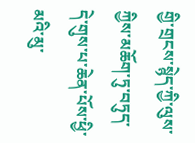གྱི་གྲངས་སྙེད་ཀྱི་ལུས་ཀྱིས་མཆོག་ཏུ་བཏུད་དེ་གུས་པ་ཆེན་པོས་ཕྱི་མའི་མུ་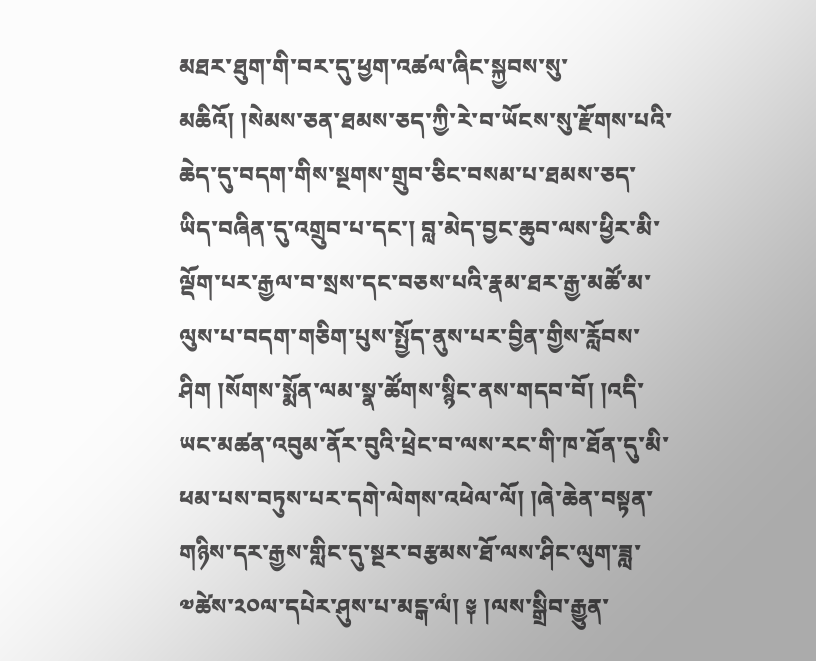མཐར་ཐུག་གི་བར་དུ་ཕྱག་འཚལ་ཞིང་སྐྱབས་སུ་མཆིའོ། །སེམས་ཅན་ཐམས་ཅད་ཀྱི་རེ་བ་ཡོངས་སུ་རྫོགས་པའི་ཆེད་དུ་བདག་གིས་སྔགས་གྲུབ་ཅིང་བསམ་པ་ཐམས་ཅད་ཡིད་བཞིན་དུ་འགྲུབ་པ་དང་། བླ་མེད་བྱང་ཆུབ་ལས་ཕྱིར་མི་ལྡོག་པར་རྒྱལ་བ་སྲས་དང་བཅས་པའི་རྣམ་ཐར་རྒྱ་མཚོ་མ་ལུས་པ་བདག་གཅིག་པུས་སྤྱོད་ནུས་པར་བྱིན་གྱིས་རློབས་ཤིག །སོགས་སྨོན་ལམ་སྣ་ཚོགས་སྙིང་ནས་གདབ་བོ། །འདི་ཡང་མཚན་འབུམ་ནོར་བུའི་ཕྲེང་བ་ལས་རང་གི་ཁ་ཐོན་དུ་མི་ཕམ་པས་བཏུས་པར་དགེ་ལེགས་འཕེལ་ལོ། །ཞེ་ཆེན་བསྟན་གཉིས་དར་རྒྱས་གླིང་དུ་སྔར་བརྩམས་ཐོ་ལས་ཤིང་ལུག་ཟླ་༧ཚེས་༢༠ལ་དཔེར་ཤུས་པ་མངྒ་ལཾ། ༈ །ལས་སྒྲིབ་རྒྱུན་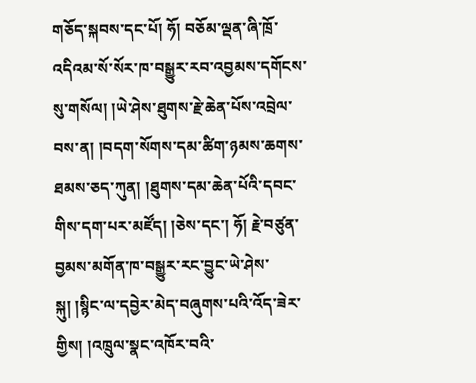གཅོད་སྐབས་དང་པོ། ཧོ། བཅོམ་ལྡན་ཞི་ཁྲོ་འདིའམ་སོ་སོར་ཁ་བསྒྱུར་རབ་འབྱམས་དགོངས་སུ་གསོལ། །ཡེ་ཤེས་ཐུགས་རྗེ་ཆེན་པོས་འབྲེལ་བས་ན། །བདག་སོགས་དམ་ཚིག་ཉམས་ཆགས་ཐམས་ཅད་ཀུན། །ཐུགས་དམ་ཆེན་པོའི་དབང་གིས་དག་པར་མཛོད། །ཅེས་དང་། ཧོ། རྗེ་བཙུན་བྱམས་མགོན་ཁ་བསྒྱུར་རང་བྱུང་ཡེ་ཤེས་སྐུ། །སྙིང་ལ་དབྱེར་མེད་བཞུགས་པའི་འོད་ཟེར་གྱིས། །འཁྲུལ་སྣང་འཁོར་བའི་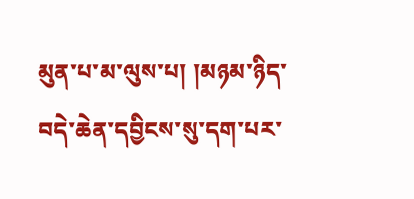མུན་པ་མ་ལུས་པ། །མཉམ་ཉིད་བདེ་ཆེན་དབྱིངས་སུ་དག་པར་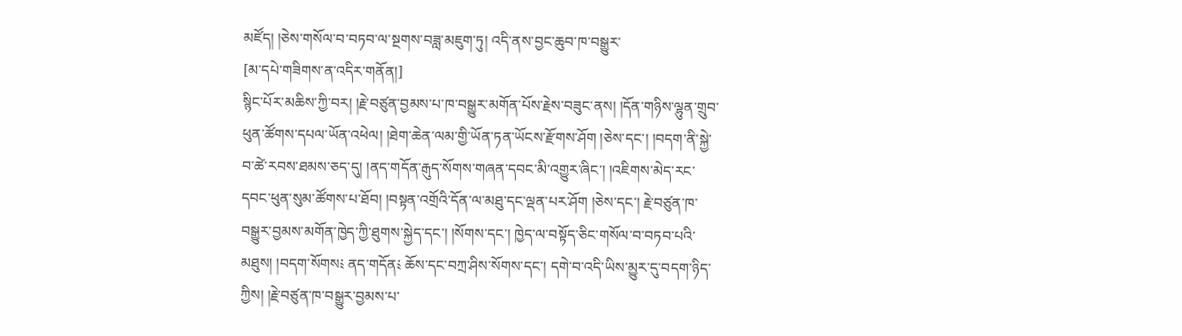མཛོད། །ཅེས་གསོལ་བ་བཏབ་ལ་སྔགས་བཟླ་མཇུག་ཏུ། འདི་ནས་བྱང་ཆུབ་ཁ་བསྒྱུར་
[མ་དཔེ་གཟིགས་ན་འདིར་གནོན།]
སྙིང་པོར་མཆིས་ཀྱི་བར། །རྗེ་བཙུན་བྱམས་པ་ཁ་བསྒྱུར་མགོན་པོས་རྗེས་བཟུང་ནས། །དོན་གཉིས་ལྷུན་གྲུབ་ཕུན་ཚོགས་དཔལ་ཡོན་འཕེལ། །ཐེག་ཆེན་ལམ་གྱི་ཡོན་ཏན་ཡོངས་རྫོགས་ཤོག །ཅེས་དང་། །བདག་ནི་སྐྱེ་བ་ཚེ་རབས་ཐམས་ཅད་དུ། །ནད་གདོན་རྒུད་སོགས་གཞན་དབང་མི་འགྱུར་ཞིང་། །འཇིགས་མེད་རང་དབང་ཕུན་སུམ་ཚོགས་པ་ཐོབ། །བསྟན་འགྲོའི་དོན་ལ་མཐུ་དང་ལྡན་པར་ཤོག །ཅེས་དང་། རྗེ་བཙུན་ཁ་བསྒྱུར་བྱམས་མགོན་ཁྱེད་ཀྱི་ཐུགས་སྐྱེད་དང་། །སོགས་དང་། ཁྱེད་ལ་བསྟོད་ཅིང་གསོལ་བ་བཏབ་པའི་མཐུས། །བདག་སོགས༴ ནད་གདོན༴ ཆོས་དང་བཀྲ་ཤིས་སོགས་དང་། དགེ་བ་འདི་ཡིས་མྱུར་དུ་བདག་ཉིད་ཀྱིས། །རྗེ་བཙུན་ཁ་བསྒྱུར་བྱམས་པ་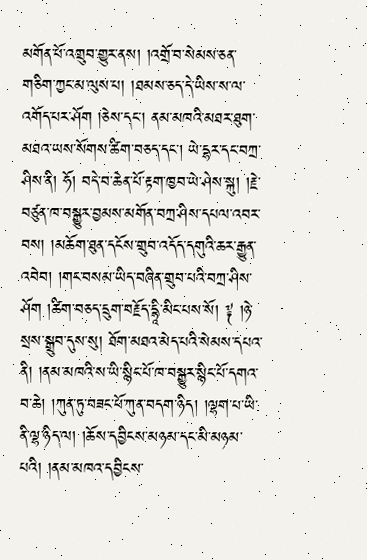མགོན་པོ་འགྲུབ་གྱུར་ནས། །འགྲོ་བ་སེམས་ཅན་གཅིག་ཀྱང་མ་ལུས་པ། །ཐམས་ཅད་དེ་ཡིས་ས་ལ་འགོད་པར་ཤོག །ཅེས་དང་། ནམ་མཁའི་མཐར་ཐུག་མཐའ་ཡས་སོགས་ཚིག་བཅད་དང་། ཡེ་དྷར་དང་བཀྲ་ཤིས་ནི། ཧོ། བདེ་བ་ཆེན་པོ་རྟག་ཁྱབ་ཡེ་ཤེས་སྐུ། །རྗེ་བཙུན་ཁ་བསྒྱུར་བྱམས་མགོན་བཀྲ་ཤིས་དཔལ་འབར་བས། །མཆོག་ཐུན་དངོས་གྲུབ་འདོད་དགུའི་ཆར་རྒྱུན་འབེབ། །གང་བསམ་ཡིད་བཞིན་གྲུབ་པའི་བཀྲ་ཤིས་ཤོག །ཚིག་བཅད་དྲུག་བརྗོད་དྷཱི་མིང་པས་སོ། ༈ །ཉེ་སྲས་སྒྲུབ་དུས་སུ། ཐོག་མཐའ་མེད་པའི་སེམས་དཔའ་ནི། །ནམ་མཁའི་ས་ཡི་སྙིང་པོ་ཁ་བསྒྱུར་སྙིང་པོ་དགའ་བ་ཆེ། །ཀུན་ཏུ་བཟང་པོ་ཀུན་བདག་ཉིད། །ལྷག་པ་ཡི་ནི་ལྷ་ཉིད་ལ། །ཆོས་དབྱིངས་མཉམ་དང་མི་མཉམ་པའི། །ནམ་མཁའ་དབྱིངས་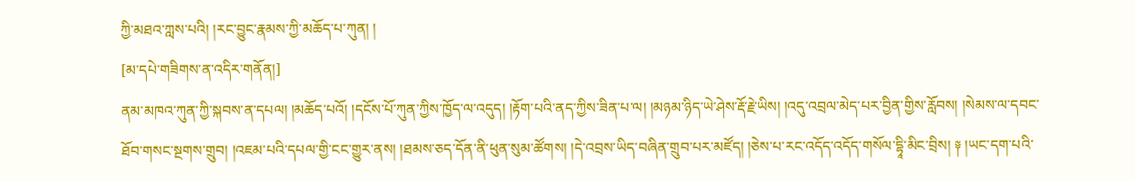ཀྱི་མཐའ་ཀླས་པའི། །རང་བྱུང་རྣམས་ཀྱི་མཆོད་པ་ཀུན། །
[མ་དཔེ་གཟིགས་ན་འདིར་གནོན།]
ནམ་མཁའ་ཀུན་ཀྱི་སྐབས་ན་དཔལ། །མཆོད་པའོ། །དངོས་པོ་ཀུན་ཀྱིས་ཁྱོད་ལ་འདུད། །རྟོག་པའི་ནད་ཀྱིས་ཟིན་པ་ལ། །མཉམ་ཉིད་ཡེ་ཤེས་རྡོ་རྗེ་ཡིས། །འདུ་འབྲལ་མེད་པར་བྱིན་གྱིས་རློབས། །སེམས་ལ་དབང་ཐོབ་གསང་སྔགས་གྲུབ། །འཇམ་པའི་དཔལ་གྱི་ངང་གྱུར་ནས། །ཐམས་ཅད་དོན་ནི་ཕུན་སུམ་ཚོགས། །དེ་འབྲས་ཡིད་བཞིན་གྲུབ་པར་མཛོད། །ཅེས་པ་རང་འདོད་འདོད་གསོལ་དྷཱི་མིང་བྲིས། ༈ །ཡང་དག་པའི་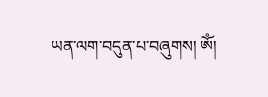ཡན་ལག་བདུན་པ་བཞུགས། ཨོཾ།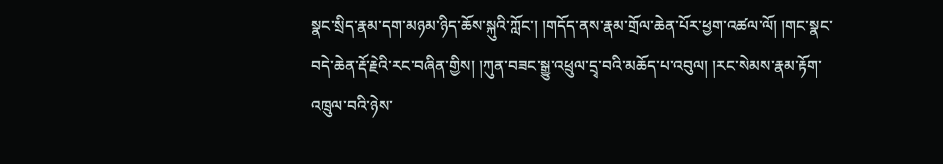སྣང་སྲིད་རྣམ་དག་མཉམ་ཉིད་ཆོས་སྐུའི་ཀློང་། །གདོད་ནས་རྣམ་གྲོལ་ཆེན་པོར་ཕྱག་འཚལ་ལོ། །གང་སྣང་བདེ་ཆེན་རྡོ་རྗེའི་རང་བཞིན་གྱིས། །ཀུན་བཟང་སྒྱུ་འཕྲུལ་དྲྭ་བའི་མཆོད་པ་འབུལ། །རང་སེམས་རྣམ་རྟོག་འཁྲུལ་བའི་ཉེས་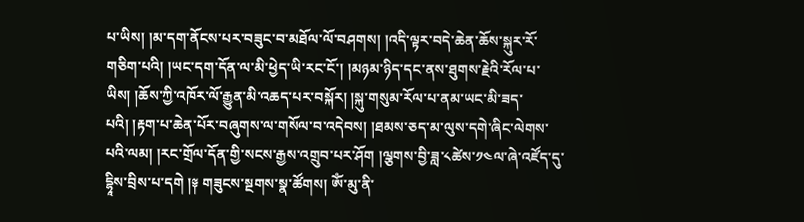པ་ཡིས། །མ་དག་ནོངས་པར་བཟུང་བ་མཐོལ་ལོ་བཤགས། །འདི་ལྟར་བདེ་ཆེན་ཆོས་སྐུར་རོ་གཅིག་པའི། །ཡང་དག་དོན་ལ་མི་ཕྱེད་ཡི་རང་ངོ་། །མཉམ་ཉིད་དང་ནས་ཐུགས་རྗེའི་རོལ་པ་ཡིས། །ཆོས་ཀྱི་འཁོར་ལོ་རྒྱུན་མི་འཆད་པར་བསྐོར། །སྐུ་གསུམ་རོལ་པ་ནམ་ཡང་མི་ཟད་པའི། །རྟག་པ་ཆེན་པོར་བཞུགས་ལ་གསོལ་བ་འདེབས། །ཐམས་ཅད་མ་ལུས་དགེ་ཞིང་ལེགས་པའི་ལམ། །རང་གྲོལ་དོན་གྱི་སངས་རྒྱས་འགྲུབ་པར་ཤོག །ལྕགས་བྱི་ཟླ་༨ཚེས་༡༤ལ་ཞེ་འཛོད་དུ་དྷཱིས་བྲིས་པ་དགེ །༈ གཟུངས་སྔགས་སྣ་ཚོགས། ཨོཾ་མུ་ནི་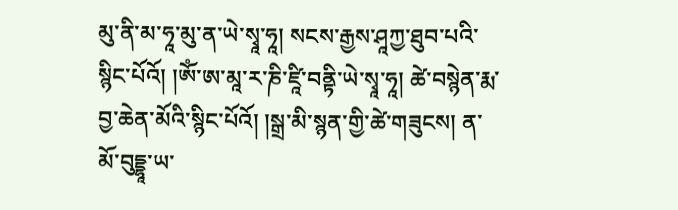མུ་ནི་མ་ཧཱ་མུ་ན་ཡེ་སྭཱ་ཧཱ། སངས་རྒྱས་ཤཱཀྱ་ཐུབ་པའི་སྙིང་པོའོ། །ཨོཾ་ཨ་མཱ་ར་ཎི་ཛཱི་བནྟི་ཡེ་སྭཱ་ཧཱ། ཚེ་བསྙེན་རྨ་བྱ་ཆེན་མོའི་སྙིང་པོའོ། །སྒྲ་མི་སྙན་གྱི་ཚེ་གཟུངས། ན་མོ་བུདྡྷཱ་ཡ་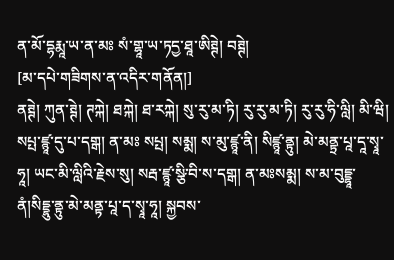ན་མོ་དྷརྨཱ་ཡ་ན་མཿ སཾ་གྷཱ་ཡ་ཏདྱ་ཐཱ་ཨིཊྚེ། བཊྚེ།
[མ་དཔེ་གཟིགས་ན་འདིར་གནོན།]
ནཊྚེ། ཀུན་ཊྚེ། ཊཀྐེ། ཐཀྐེ། ཐ་རཀྐེ། སུ་རུ་མ་ཏི། རུ་རུ་མ་ཏི། རུ་རུ་ཧི་ལླི། མི་ཝི། སཔྤ་ཛྙཱ་དུ་པ་དགྒ། ན་མཿ སཔྤ། སམྨ། ས་མུ་ཛྙཱ་ནི། སིཛྙཱ་ནྟུ། མེ་མནྟྲ་པཱ་དཱ་སྭཱ་ཧཱ། ཡང་མི་ལླིའི་རྗེས་སུ། སརྦ་ཛྙཱ་སྩི་བི་ས་དགྒ། ན་མཿསམྨ། ས་མ་བུདྡྷཱ་ནཾ།སིདྡྷུ་ནྟུ་མེ་མནྟ་པཱ་ད་སྭཱ་ཧཱ། སྐྱབས་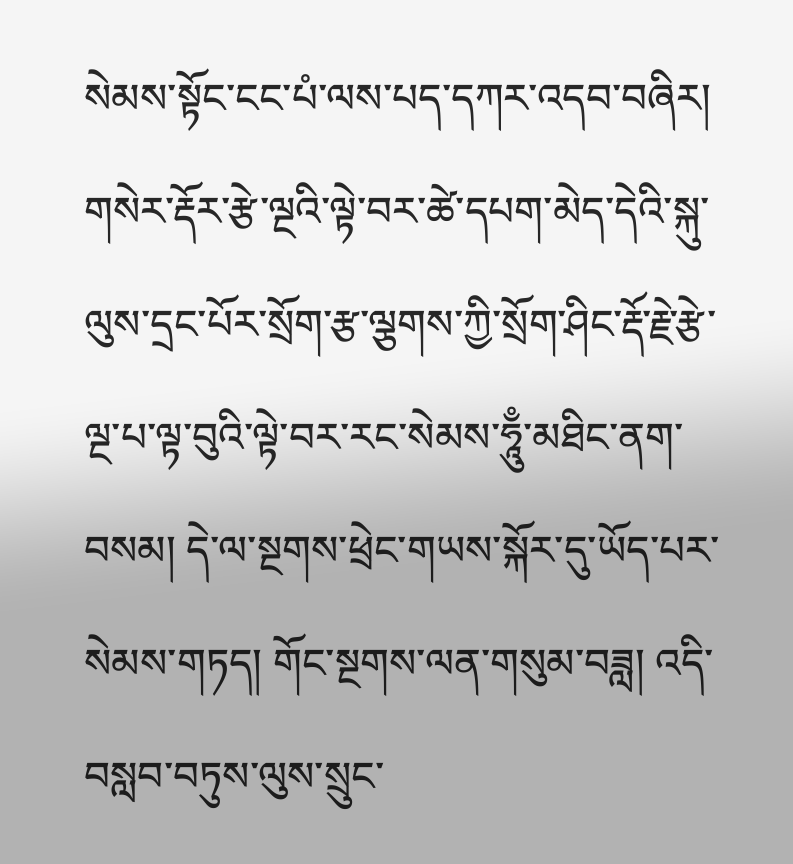སེམས་སྟོང་ངང་པཾ་ལས་པད་དཀར་འདབ་བཞིར། གསེར་རྡོར་རྩེ་ལྔའི་ལྟེ་བར་ཚེ་དཔག་མེད་དེའི་སྐུ་ལུས་དྲང་པོར་སྲོག་རྩ་ལྕགས་ཀྱི་སྲོག་ཤིང་རྡོ་རྗེ་རྩེ་ལྔ་པ་ལྟ་བུའི་ལྟེ་བར་རང་སེམས་ཧཱུྃ་མཐིང་ནག་བསམ། དེ་ལ་སྔགས་ཕྲེང་གཡས་སྐོར་དུ་ཡོད་པར་སེམས་གཏད། གོང་སྔགས་ལན་གསུམ་བཟླ། འདི་བསླབ་བཏུས་ལུས་སྲུང་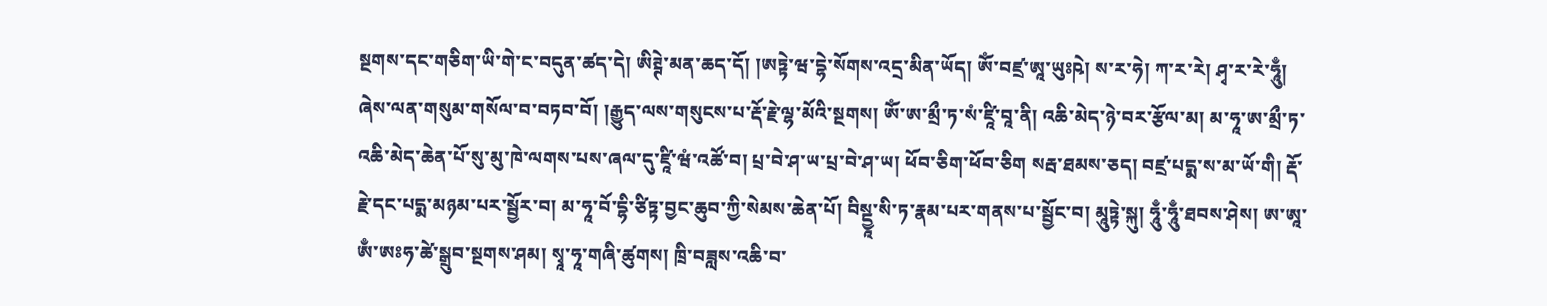སྔགས་དང་གཅིག་ཡི་གེ་ང་བདུན་ཚད་དེ། ཨིཊྚེ་མན་ཆད་དོ། །ཨཏྟེ་ཝ་དྷེ་སོགས་འདྲ་མིན་ཡོད། ཨོཾ་བཛྲ་ཨཱ་ཡུཿཥེ། ས་ར་ཧེ། ཀ་ར་རེ། ཤྭ་ར་རེ་ཧཱུྃ། ཞེས་ལན་གསུམ་གསོལ་བ་བཏབ་བོ། །རྒྱུད་ལས་གསུངས་པ་རྡོ་རྗེ་ལྷ་མོའི་སྔགས། ཨོཾ་ཨ་མྲྀ་ཏ་སཾ་ཛཱི་བཱ་ནི། འཆི་མེད་ཉེ་བར་རྩོལ་མ། མ་ཧཱ་ཨ་མྲྀ་ཏ་འཆི་མེད་ཆེན་པོ་སུ་མུ་ཁེ་ལགས་པས་ཞལ་དུ་ཛཱི་ཝཾ་འཚོ་བ། པྲ་བེ་ཤ་ཡ་པྲ་བེ་ཤ་ཡ། ཕོབ་ཅིག་ཕོབ་ཅིག སརྦ་ཐམས་ཅད། བཛྲ་པདྨ་ས་མ་ཡོ་གི། རྡོ་རྗེ་དང་པདྨ་མཉམ་པར་སྦྱོར་བ། མ་ཧཱ་བོ་དྷི་ཙིཏྟ་བྱང་ཆུབ་ཀྱི་སེམས་ཆེན་པོ། བིསྡྱཱ་སི་ཏ་རྣམ་པར་གནས་པ་སྦྱོང་བ། མཱུཏྟེ་སྐུ། ཧཱུྃ་ཧཱུྃ་ཐབས་ཤེས། ཨ་ཨཱ་ཨྃ་ཨཿཧ་ཚེ་སྒྲུབ་སྔགས་ཤམ། སྭཱ་ཧཱ་གཞི་ཚུགས། ཁྲི་བཟླས་འཆི་བ་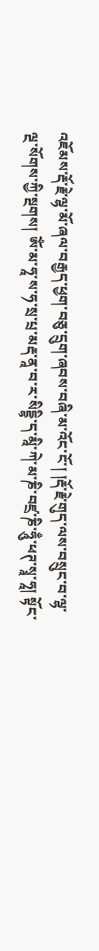འཇོམས་རྡོ་རྗེ་ལྷ་མོ་ཞལ་བརྒྱད་ཕྱག་བཅུ་དྲུག་ཞབས་བཞི་མ་འོང་ངོ་། །རྡོ་རྗེ་གུད་ལས་བསྲུང་བ་ལྷ་ལྔ་སོགས་ཀྱི་སྔགས། ཨོཾ་མ་ཧཱ་ས་ཧ་སྲ་པྲ་མརྡ་ནཱ་བ་ར་སིདྡྷི་ད་མཱི་ཀེ་མ་ཎི་བཛྲ་ཎི་ཧཱུྃ་ཕཊ་སྭཱ་ཧཱ། སྟོང་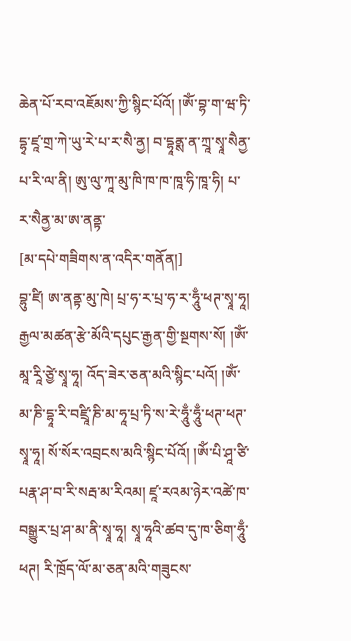ཆེན་པོ་རབ་འཇོམས་ཀྱི་སྙིང་པོའོ། །ཨོཾ་བྷ་ག་ཝ་ཏི་དྷྭ་ཛཱ་གྲ་ཀེ་ཡུ་རེ་པ་ར་སཻ་ནྱ། བ་དྷཱནྶ་ན་ཀྲཱ་སྭཱ་སཻནྱ་པ་རི་ལ་ནི། ཨུ་ལུ་ཀཱ་མུ་ཁི་ཁ་ཁ་ཁཱ་ཧི་ཁཱ་ཧི། པ་ར་སཻནྱ་མ་ཨ་ནནྟ་
[མ་དཔེ་གཟིགས་ན་འདིར་གནོན།]
བྷུ་ཛི། ཨ་ནནྟ་མུ་ཁེ། པྲ་ཧ་ར་པྲ་ཧ་ར་ཧཱུྃ་ཕཊ་སྭཱ་ཧཱ། རྒྱལ་མཚན་རྩེ་མོའི་དཔུང་རྒྱན་གྱི་སྔགས་སོ། །ཨོཾ་མཱ་རཱི་ཙྱེ་སྭཱ་ཧཱ། འོད་ཟེར་ཅན་མའི་སྙིང་པའོ། །ཨོཾ་མ་ཎི་དྷཱ་རི་བཛྲཱི་ཎི་མ་ཧཱ་པྲ་ཏི་ས་རེ་ཧཱུྃ་ཧཱུྃ་ཕཊ་ཕཊ་སྭཱ་ཧཱ། སོ་སོར་འབྲངས་མའི་སྙིང་པོའོ། །ཨོཾ་པི་ཤཱ་ཙི་པརྣ་ཤ་བ་རི་སརྦ་མ་རིའམ། ཛཱ་རའམ་ཉེར་འཚེ་ཁ་བསྒྱུར་པྲ་ཤ་མ་ནི་སྭཱ་ཧཱ། སྭཱ་ཧཱའི་ཚབ་དུ་ཁ་ཅིག་ཧཱུྃ་ཕཊ། རི་ཁྲོད་ལོ་མ་ཅན་མའི་གཟུངས་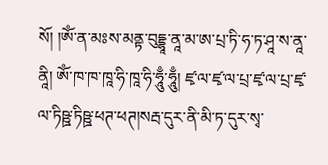སོ། །ཨོཾ་ན་མཿས་མནྟ་བུདྡྷཱ་ནཱ་མ་ཨ་པྲ་ཏི་ཧ་ཏ་ཤཱ་ས་ནཱ་ནཱི། ཨོཾ་ཁ་ཁ་ཁཱ་ཧི་ཁཱ་ཧི་ཧཱུྃ་ཧཱུྃ། ཛྭ་ལ་ཛྭ་ལ་པྲ་ཛྭ་ལ་པྲ་ཛྭ་ལ་ཏིཥྛ་ཏིཥྛ་ཕཊ་ཕཊ།སརྦ་དུར་ནི་མི་ཏ་དུར་སྭ་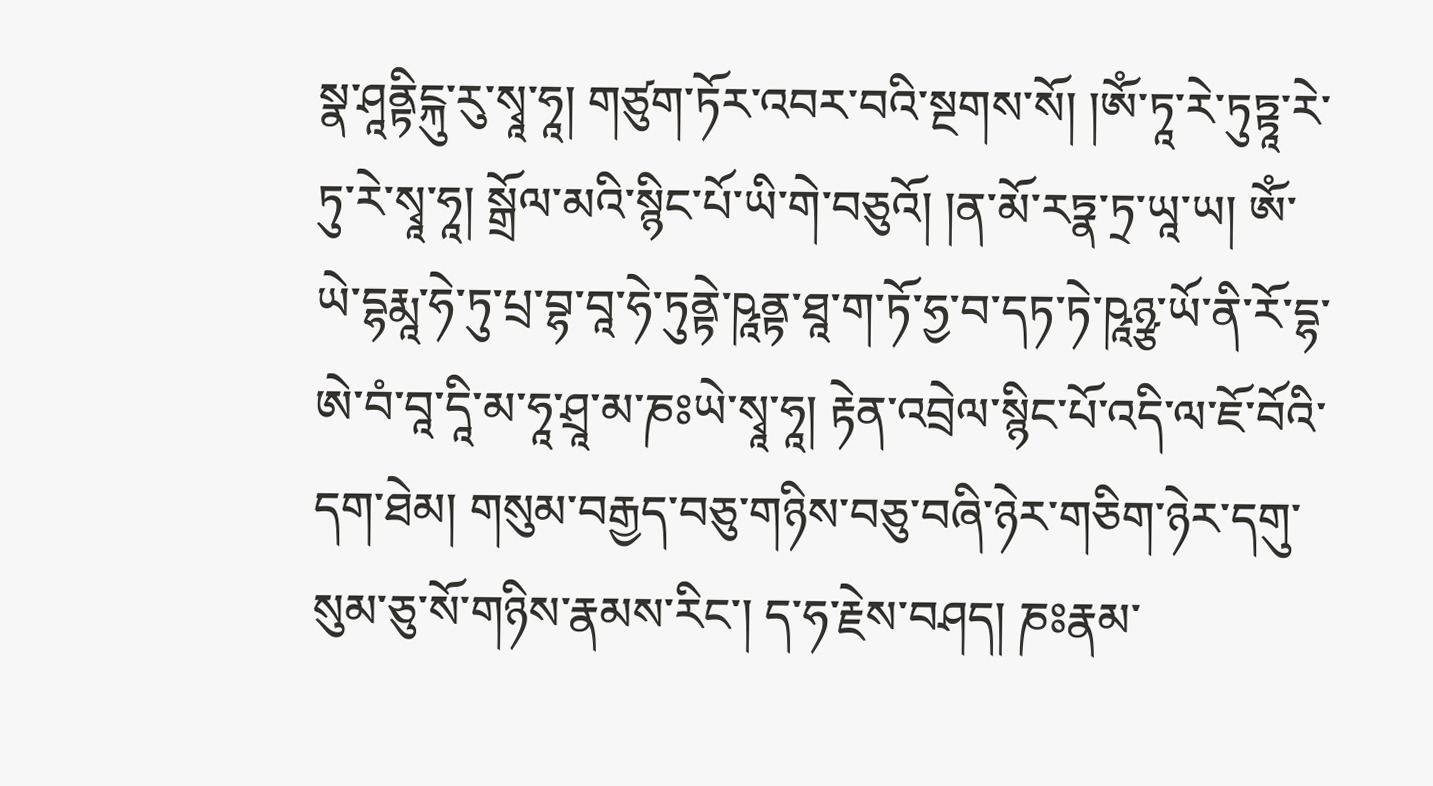སྣ་ཤཱནྟིངྐུ་རུ་སྭཱ་ཧཱ། གཙུག་ཏོར་འབར་བའི་སྔགས་སོ། །ཨོཾ་ཏཱ་རེ་ཏུཏྟཱ་རེ་ཏུ་རེ་སྭཱ་ཧཱ། སྒྲོལ་མའི་སྙིང་པོ་ཡི་གེ་བཅུའོ། །ན་མོ་རཏྣ་ཏྲ་ཡཱ་ཡ། ཨོཾ་ཡེ་དྷརྨཱ་ཧེ་ཏུ་པྲ་བྷ་བཱ་ཧེ་ཏུནྟེ་ཥཱནྟ་ཐཱ་ག་ཏོ་ཧྱ་བ་དཏ་ཏེ་ཥཱཉྩ་ཡོ་ནི་རོ་དྷ་ཨེ་བཾ་བཱ་དཱི་མ་ཧཱ་ཤྲཱ་མ་ཎཿཡེ་སྭཱ་ཧཱ། རྟེན་འབྲེལ་སྙིང་པོ་འདི་ལ་ཇོ་བོའི་དག་ཐེམ། གསུམ་བརྒྱད་བཅུ་གཉིས་བཅུ་བཞི་ཉེར་གཅིག་ཉེར་དགུ་སུམ་ཅུ་སོ་གཉིས་རྣམས་རིང་། ད་ཧ་རྗེས་བཤད། ཎཿརྣམ་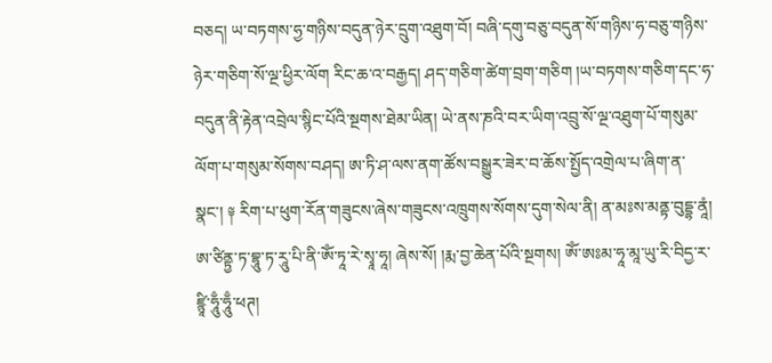བཅད། ཡ་བཏགས་ཧྱ་གཉིས་བདུན་ཉེར་དྲུག་འཐུག་བོ། བཞི་དགུ་བཅུ་བདུན་སོ་གཉིས་ཧ་བཅུ་གཉིས་ཉེར་གཅིག་སོ་ལྔ་ཕྱིར་ལོག རིང་ཆ་འ་བརྒྱད། ཤད་གཅིག་ཚེག་བྲག་གཅིག །ཡ་བཏགས་གཅིག་དང་ཧ་བདུན་ནི་རྟེན་འབྲེལ་སྙིང་པོའི་སྔགས་ཐེམ་ཡིན། ཡེ་ནས་ཎའི་བར་ཡིག་འབྲུ་སོ་ལྔ་འཐུག་པོ་གསུམ་ལོག་པ་གསུམ་སོགས་བཤད། ཨ་ཏི་ཤ་ལས་ནག་ཚོས་བསྒྱུར་ཟེར་བ་ཆོས་སྤྱོད་འགྲེལ་པ་ཞིག་ན་སྣང་། ༈ རིག་པ་ཕུག་རོན་གཟུངས་ཞེས་གཟུངས་འཁྲུགས་སོགས་དུག་སེལ་ནི། ན་མཿས་མནྟ་བུདྡྷ་ནཱཾ། ཨ་ཙིནྟྱ་ཏ་བྷཱུ་ཏ་རཱུ་པི་ནི་ཨོཾ་ཏཱ་རེ་སྭཱ་ཧཱ། ཞེས་སོ། །རྨ་བྱ་ཆེན་པོའི་སྔགས། ཨོཾ་ཨཿམ་ཧཱ་མཱ་ཡུ་རི་བིདྱ་ར་ཛྙཱི་ཧཱུྃ་ཧཱུྃ་ཕཊ།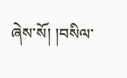ཞེས་སོ། །བསིལ་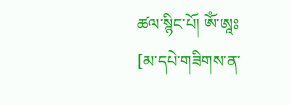ཚལ་སྙིང་པོ། ཨོཾ་ཨཱཿ
[མ་དཔེ་གཟིགས་ན་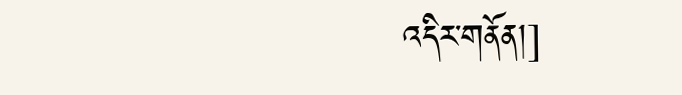འདིར་གནོན།]